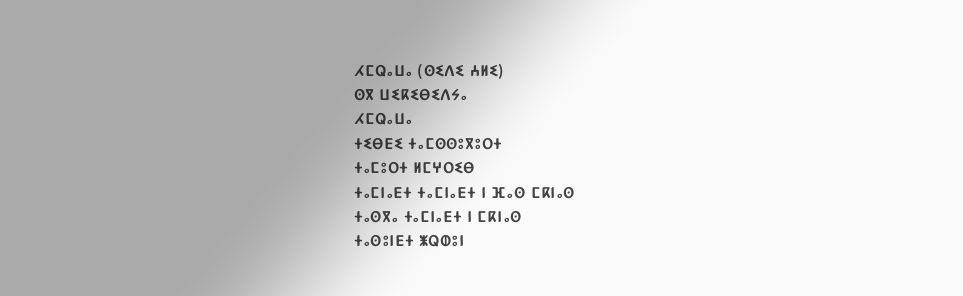ⵃⵎⵕⴰⵡⴰ (ⵙⵉⴷⵉ ⵄⵍⵉ)
ⵙⴳ ⵡⵉⴽⵉⴱⵉⴷⵢⴰ
ⵃⵎⵕⴰⵡⴰ
ⵜⵉⴱⴹⵉ ⵜⴰⵎⵙⵙⵓⴳⵓⵔⵜ
ⵜⴰⵎⵓⵔⵜ ⵍⵎⵖⵔⵉⴱ
ⵜⴰⵎⵏⴰⴹⵜ ⵜⴰⵎⵏⴰⴹⵜ ⵏ ⴼⴰⵙ ⵎⴽⵏⴰⵙ
ⵜⴰⵙⴳⴰ ⵜⴰⵎⵏⴰⴹⵜ ⵏ ⵎⴽⵏⴰⵙ
ⵜⴰⵙⵓⵏⴹⵜ ⵥⵕⵀⵓⵏ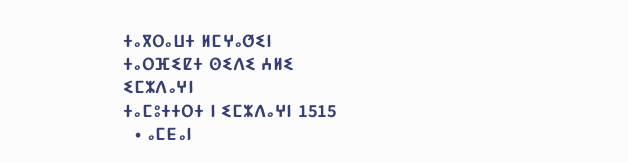ⵜⴰⴳⵔⴰⵡⵜ ⵍⵎⵖⴰⵚⵉⵏ
ⵜⴰⵔⴼⵉⵇⵜ ⵙⵉⴷⵉ ⵄⵍⵉ
ⵉⵎⵣⴷⴰⵖⵏ
ⵜⴰⵎⵓⵜⵜⵔⵜ ⵏ ⵉⵎⵣⴷⴰⵖⵏ 1515
  • ⴰⵎⴹⴰⵏ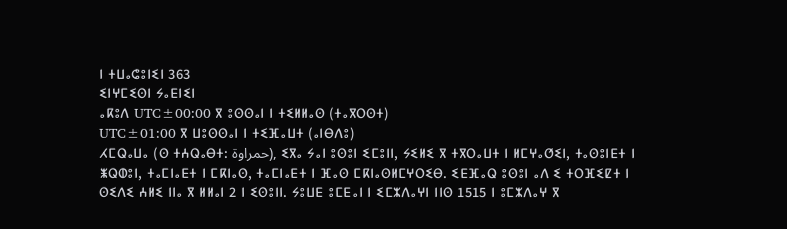ⵏ ⵜⵡⴰⵛⵓⵏⵉⵏ 363
ⵉⵏⵖⵎⵉⵙⵏ ⵢⴰⴹⵏⵉⵏ
ⴰⴽⵓⴷ UTC±00:00 ⴳ ⵓⵙⵙⴰⵏ ⵏ ⵜⵉⵍⵍⴰⵙ (ⵜⴰⴳⵔⵙⵜ)
UTC±01:00 ⴳ ⵡⵓⵙⵙⴰⵏ ⵏ ⵜⵉⴼⴰⵡⵜ (ⴰⵏⴱⴷⵓ)
ⵃⵎⵕⴰⵡⴰ (ⵙ ⵜⵄⵕⴰⴱⵜ: حمراوة), ⵉⴳⴰ ⵢⴰⵏ ⵓⵙⵓⵏ ⵉⵎⵓⵏⵏ, ⵢⵉⵍⵉ ⴳ ⵜⴳⵔⴰⵡⵜ ⵏ ⵍⵎⵖⴰⵚⵉⵏ, ⵜⴰⵙⵓⵏⴹⵜ ⵏ ⵥⵕⵀⵓⵏ, ⵜⴰⵎⵏⴰⴹⵜ ⵏ ⵎⴽⵏⴰⵙ, ⵜⴰⵎⵏⴰⴹⵜ ⵏ ⴼⴰⵙ ⵎⴽⵏⴰⵙⵍⵎⵖⵔⵉⴱ. ⵉⴹⴼⴰⵕ ⵓⵙⵓⵏ ⴰⴷ ⵉ ⵜⵔⴼⵉⵇⵜ ⵏ ⵙⵉⴷⵉ ⵄⵍⵉ ⵏⵏⴰ ⴳ ⵍⵍⴰⵏ 2 ⵏ ⵉⵙⵓⵏⵏ. ⵢⵓⵡⴹ ⵓⵎⴹⴰⵏ ⵏ ⵉⵎⵣⴷⴰⵖⵏ ⵏⵏⵙ 1515 ⵏ ⵓⵎⵣⴷⴰⵖ ⴳ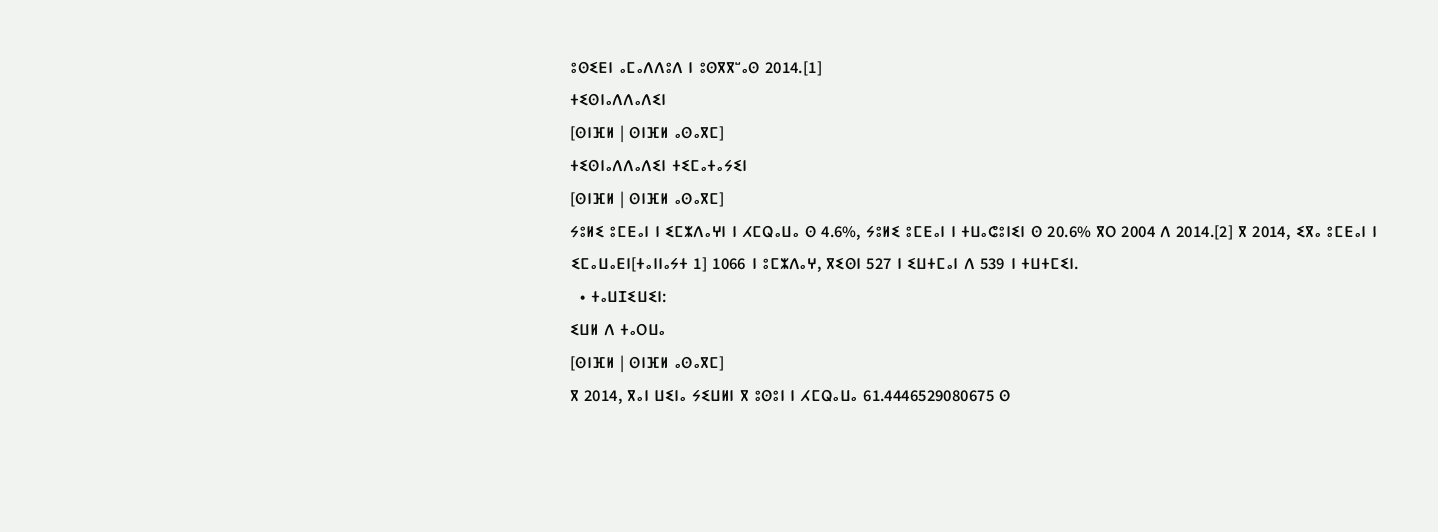ⵓⵙⵉⴹⵏ ⴰⵎⴰⴷⴷⵓⴷ ⵏ ⵓⵙⴳⴳⵯⴰⵙ 2014.[1]
ⵜⵉⵙⵏⴰⴷⴷⴰⴷⵉⵏ
[ⵙⵏⴼⵍ | ⵙⵏⴼⵍ ⴰⵙⴰⴳⵎ]
ⵜⵉⵙⵏⴰⴷⴷⴰⴷⵉⵏ ⵜⵉⵎⴰⵜⴰⵢⵉⵏ
[ⵙⵏⴼⵍ | ⵙⵏⴼⵍ ⴰⵙⴰⴳⵎ]
ⵢⵓⵍⵉ ⵓⵎⴹⴰⵏ ⵏ ⵉⵎⵣⴷⴰⵖⵏ ⵏ ⵃⵎⵕⴰⵡⴰ ⵙ 4.6%, ⵢⵓⵍⵉ ⵓⵎⴹⴰⵏ ⵏ ⵜⵡⴰⵛⵓⵏⵉⵏ ⵙ 20.6% ⴳⵔ 2004 ⴷ 2014.[2] ⴳ 2014, ⵉⴳⴰ ⵓⵎⴹⴰⵏ ⵏ ⵉⵎⴰⵡⴰⴹⵏ[ⵜⴰⵏⵏⴰⵢⵜ 1] 1066 ⵏ ⵓⵎⵣⴷⴰⵖ, ⴳⵉⵙⵏ 527 ⵏ ⵉⵡⵜⵎⴰⵏ ⴷ 539 ⵏ ⵜⵡⵜⵎⵉⵏ.
  • ⵜⴰⵡⵊⵉⵡⵉⵏ:
ⵉⵡⵍ ⴷ ⵜⴰⵔⵡⴰ
[ⵙⵏⴼⵍ | ⵙⵏⴼⵍ ⴰⵙⴰⴳⵎ]
ⴳ 2014, ⴳⴰⵏ ⵡⵉⵏⴰ ⵢⵉⵡⵍⵏ ⴳ ⵓⵙⵓⵏ ⵏ ⵃⵎⵕⴰⵡⴰ 61.4446529080675 ⵙ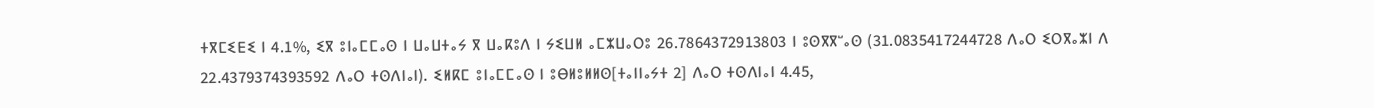ⵜⴳⵎⵉⴹⵉ ⵏ 4.1%, ⵉⴳ ⵓⵏⴰⵎⵎⴰⵙ ⵏ ⵡⴰⵡⵜⴰⵢ ⴳ ⵡⴰⴽⵓⴷ ⵏ ⵢⵉⵡⵍ ⴰⵎⵣⵡⴰⵔⵓ 26.7864372913803 ⵏ ⵓⵙⴳⴳⵯⴰⵙ (31.0835417244728 ⴷⴰⵔ ⵉⵔⴳⴰⵣⵏ ⴷ 22.4379374393592 ⴷⴰⵔ ⵜⵙⴷⵏⴰⵏ). ⵉⵍⴽⵎ ⵓⵏⴰⵎⵎⴰⵙ ⵏ ⵓⴱⵍⵓⵍⵍⵙ[ⵜⴰⵏⵏⴰⵢⵜ 2] ⴷⴰⵔ ⵜⵙⴷⵏⴰⵏ 4.45,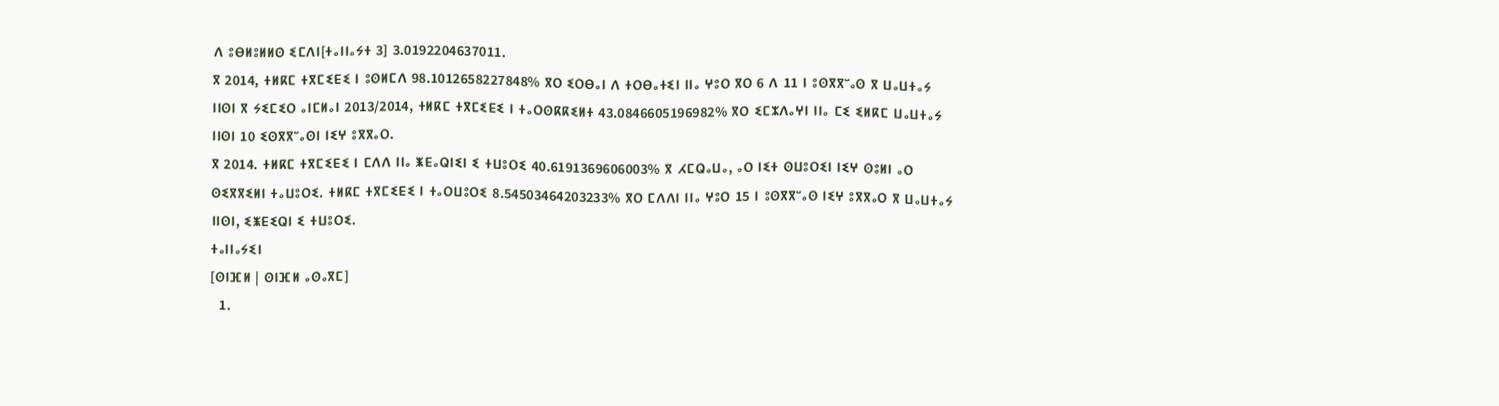ⴷ ⵓⴱⵍⵓⵍⵍⵙ ⵉⵎⴷⵏ[ⵜⴰⵏⵏⴰⵢⵜ 3] 3.0192204637011.
ⴳ 2014, ⵜⵍⴽⵎ ⵜⴳⵎⵉⴹⵉ ⵏ ⵓⵙⵍⵎⴷ 98.1012658227848% ⴳⵔ ⵉⵔⴱⴰⵏ ⴷ ⵜⵔⴱⴰⵜⵉⵏ ⵏⵏⴰ ⵖⵓⵔ ⴳⵔ 6 ⴷ 11 ⵏ ⵓⵙⴳⴳⵯⴰⵙ ⴳ ⵡⴰⵡⵜⴰⵢ ⵏⵏⵙⵏ ⴳ ⵢⵉⵎⵉⵔ ⴰⵏⵎⵍⴰⵏ 2013/2014, ⵜⵍⴽⵎ ⵜⴳⵎⵉⴹⵉ ⵏ ⵜⴰⵔⵙⴽⴽⵉⵍⵜ 43.0846605196982% ⴳⵔ ⵉⵎⵣⴷⴰⵖⵏ ⵏⵏⴰ ⵎⵉ ⵉⵍⴽⵎ ⵡⴰⵡⵜⴰⵢ ⵏⵏⵙⵏ 10 ⵉⵙⴳⴳⵯⴰⵙⵏ ⵏⵉⵖ ⵓⴳⴳⴰⵔ.
ⴳ 2014. ⵜⵍⴽⵎ ⵜⴳⵎⵉⴹⵉ ⵏ ⵎⴷⴷ ⵏⵏⴰ ⵥⴹⴰⵕⵏⵉⵏ ⵉ ⵜⵡⵓⵔⵉ 40.6191369606003% ⴳ ⵃⵎⵕⴰⵡⴰ, ⴰⵔ ⵏⵉⵜ ⵙⵡⵓⵔⵉⵏ ⵏⵉⵖ ⵙⵓⵍⵏ ⴰⵔ ⵙⵉⴳⴳⵉⵍⵏ ⵜⴰⵡⵓⵔⵉ. ⵜⵍⴽⵎ ⵜⴳⵎⵉⴹⵉ ⵏ ⵜⴰⵔⵡⵓⵔⵉ 8.54503464203233% ⴳⵔ ⵎⴷⴷⵏ ⵏⵏⴰ ⵖⵓⵔ 15 ⵏ ⵓⵙⴳⴳⵯⴰⵙ ⵏⵉⵖ ⵓⴳⴳⴰⵔ ⴳ ⵡⴰⵡⵜⴰⵢ ⵏⵏⵙⵏ, ⵉⵥⴹⵉⵕⵏ ⵉ ⵜⵡⵓⵔⵉ.
ⵜⴰⵏⵏⴰⵢⵉⵏ
[ⵙⵏⴼⵍ | ⵙⵏⴼⵍ ⴰⵙⴰⴳⵎ]
  1.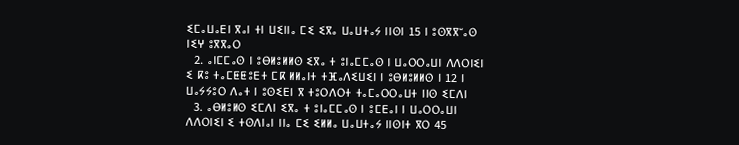ⵉⵎⴰⵡⴰⴹⵏ ⴳⴰⵏ ⵜⵏ ⵡⵉⵏⵏⴰ ⵎⵉ ⵉⴳⴰ ⵡⴰⵡⵜⴰⵢ ⵏⵏⵙⵏ 15 ⵏ ⵓⵙⴳⴳⵯⴰⵙ ⵏⵉⵖ ⵓⴳⴳⴰⵔ
  2. ⴰⵏⵎⵎⴰⵙ ⵏ ⵓⴱⵍⵓⵍⵍⵙ ⵉⴳⴰ ⵜ ⵓⵏⴰⵎⵎⴰⵙ ⵏ ⵡⴰⵔⵔⴰⵡⵏ ⴷⴷⵔⵏⵉⵏ ⵉ ⴽⵓ ⵜⴰⵎⵟⵟⵓⴹⵜ ⵎⴽ ⵍⵍⴰⵏⵜ ⵜⴼⴰⴷⵉⵡⵉⵏ ⵏ ⵓⴱⵍⵓⵍⵍⵙ ⵏ 12 ⵏ ⵡⴰⵢⵢⵓⵔ ⴷⴰⵜ ⵏ ⵓⵙⵉⴹⵏ ⴳ ⵜⵓⵔⴷⵔⵜ ⵜⴰⵎⴰⵔⵔⴰⵡⵜ ⵏⵏⵙ ⵉⵎⴷⵏ
  3. ⴰⴱⵍⵓⵍⵙ ⵉⵎⴷⵏ ⵉⴳⴰ ⵜ ⵓⵏⴰⵎⵎⴰⵙ ⵏ ⵓⵎⴹⴰⵏ ⵏ ⵡⴰⵔⵔⴰⵡⵏ ⴷⴷⵔⵏⵉⵏ ⵉ ⵜⵙⴷⵏⴰⵏ ⵏⵏⴰ ⵎⵉ ⵉⵍⵍⴰ ⵡⴰⵡⵜⴰⵢ ⵏⵏⵙⵏⵜ ⴳⵔ 45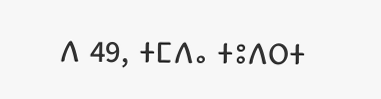ⴷ 49, ⵜⵎⴷⴰ ⵜⵓⴷⵔⵜ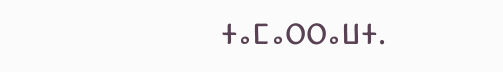ⵜⴰⵎⴰⵔⵔⴰⵡⵜ.